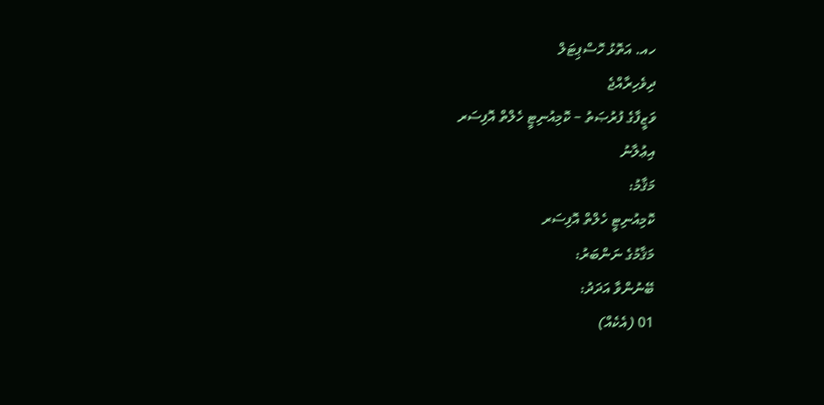ހއ. އަތޮޅު ހޮސްޕިޓަލް
ދިވެހިރާއްޖެ
ވަޒީފާގެ ފުރުޞަތު – ކޮމިއުނިޓީ ހެލްތް އޮފިސަރ
އިޢުލާނު
މަޤާމު:
ކޮމިއުނިޓީ ހެލްތް އޮފިސަރ
މަޤާމުގެ ނަންބަރު:
ބޭނުންވާ އަދަދު:
01 (އެކެއް)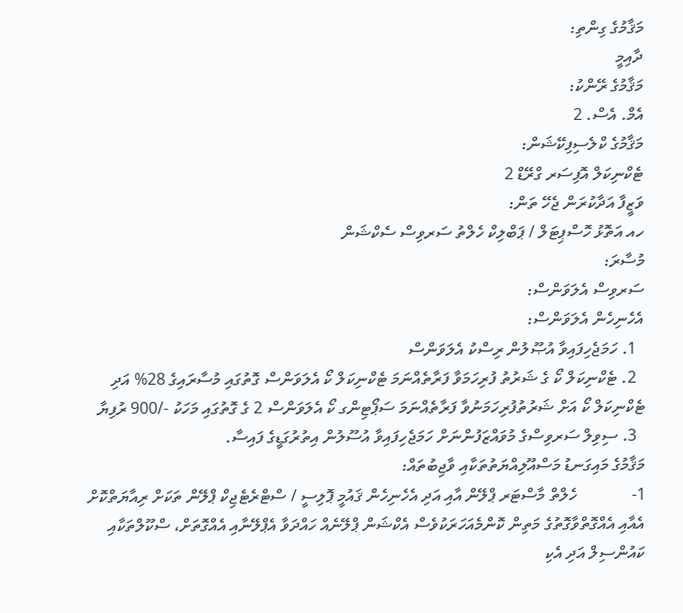މަޤާމުގެ ގިންތި:
ދާއިމީ
މަޤާމުގެ ރޭންކު:
އެމް. އެސް. 2
މަޤާމުގެ ކްލެސިފިކޭޝަން:
ޓެކްނިކަލް އޮފިސަރ ގްރޭޑް 2
ވަޒީފާ އަދާކުރަން ޖެހޭ ތަން:
ހއ އަތޮޅު ހޮސްޕިޓަލް / ޕަބްލިކް ހެލްތު ސަރވިސް ސެކްޝަން
މުސާރަ:
ސަރވިސް އެލަވަންސް:
އެހެނިހެން އެލަވަންސް:
  1. ހަމަޖެހިފައިވާ އުޞޫލުން ރިސްކު އެލަވަންސް
  2. ޓެކްނިކަލް ކޯ ގެ ޝަރުތު ފުރިހަމަވާ ފަރާތެއްނަމަ ޓެކްނިކަލް ކޯ އެލަވަންސް ގޮތުގައި މުސާރައިގެ 28% އަދި ޓެކްނިކަލް ކޯ އަށް ޝަރުތުފުރިހަމަނުވާ ފަރާތެއްނަމަ ސަޕޯޓިންގ ކޯ އެލަވަންސް 2 ގެ ގޮތުގައި މަހަކު -/900 ރުފިޔާ
  3. ސިވިލް ސަރވިސްގެ މުވައްޒަފުންނަށް ހަމަޖެހިފައިވާ އުސޫލުން އިތުރުގަޑީގެ ފައިސާ.
މަޤާމުގެ މައިގަނޑު މަސްއޫލިއްޔަތުތަކާއި ވާޖިބުތައް:
1-             ހެލްތް މާސްޓަރ ޕްލޭން އާއި އަދި އެހެނިހެން ޤައުމީ ޕޮލިސީ / ސްޓްރެޓެޖިކް ޕްލޭން ތަކަށް ރިއާޔަތްކޮށް އެއާއި އެއްގޮތްވާގޮތުގެ މަތިން ކޮންމެއަހަރަކުވެސް އެކްޝަން ޕްލޭނެއް ހައްދަވާ އެޕްލޭނާއި އެއްގޮތަށް، ސްކޫލްތަކާއި ކައުންސިލް އަދި އެކި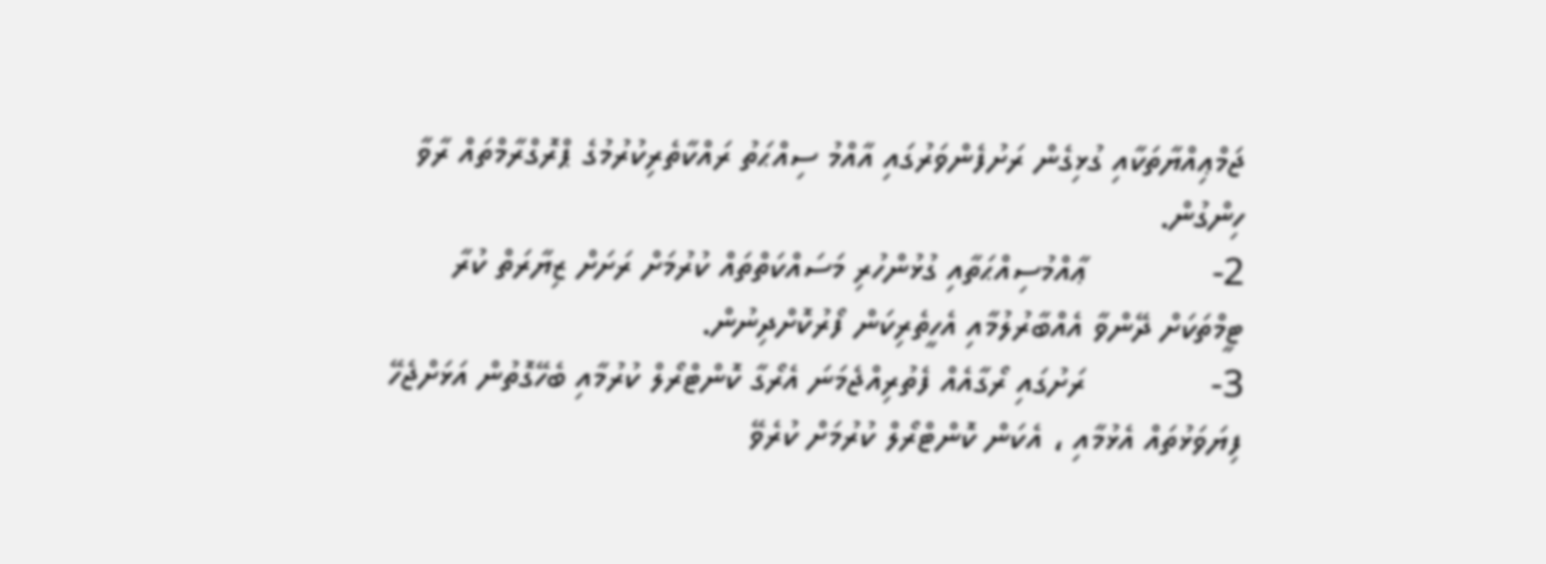ޖަމްޢިއްޔާތަކާއި ގުޅިގެން ރަށުފެންވަރުގައި އާއްމު ސިއްޙަތު ރައްކާތެރިކުރުމުގެ ޕްރޮގްރާމްތައް ރާވާ ހިންގުން.
2-             ޢާއްމުސިއްޙަތާއި ގުޅުންހުރި މަސައްކަތްތައް ކުރުމަށް ރަށަށް ޒިޔާރަތް ކުރާ ޓީމްތަކަށް ދޭންވާ އެއްބާރުލުމާއި އެހީތެރިކަން ފޯރުކޮށްދިނުން.
3-             ރަށުގައި ރޯގާއެއް ފެތުރިއްޖެމަނަ އެރޯގާ ކޮންޓްރޯލް ކުރުމާއި ބެހޭގޮތުން އަޅަށްޖެހޭ ފިޔަވަޅުތައް އެޅުމާއި ، އެކަން ކޮންޓްރޯލް ކުރުމަށް ކުރެވޭ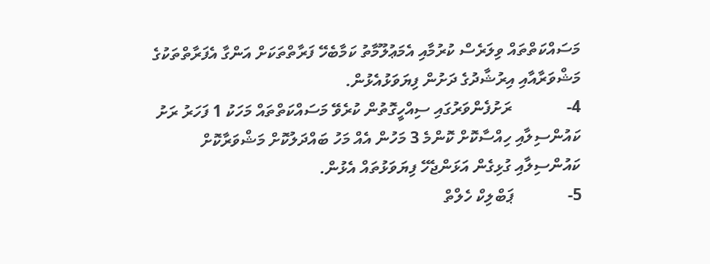މަސައްކަތްތައް ވިލަރެސް ކުރުމާއި އެމަޢުލޫމާތު ކަމާބެހޭ ފަރާތްތަކަށް އަންގާ އެފަރާތްތަކުގެ މަޝްވަރާއާއި އިރުޝާދުގެ ދަށުން ފިޔަވަޅުއެޅުން.
4-             ރަށުފެންވަރުގައި ސިއްހީގޮތުން ކުރެވޭ މަސައްކަތްތައް މަހަކު 1 ފަހަރު ރަށު ކައުންސިލާއި ހިއްސާކޮށް ކޮންމެ 3 މަހުން އެއް މަހު ބައްދަލުކޮށް މަޝްވަރާކޮށް ކައުންސިލާއި ގުޅިގެން އަޅަންޖެހޭ ފިޔަވަޅުތައް އެޅުން.
5-             ޕަބްލިކް ހެލްތް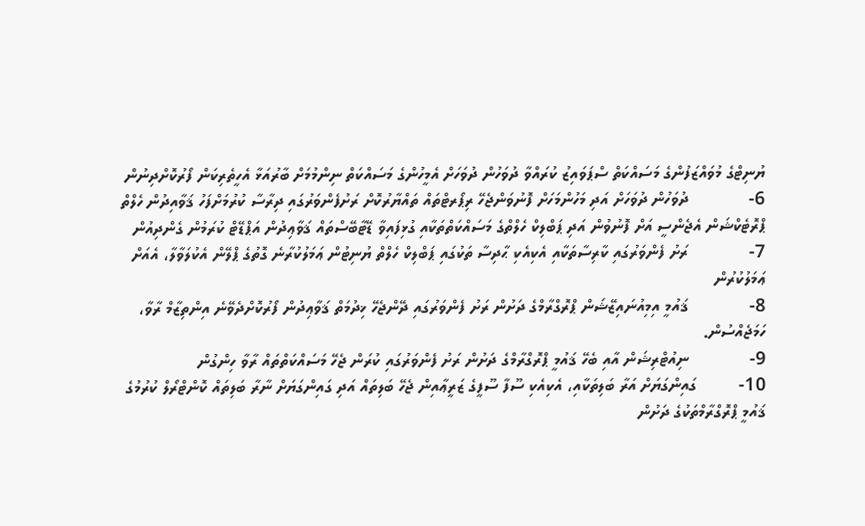ޔުނިޓްގެ މުވައްޒަފުންގެ މަސައްކަތް ސްޕަވައިޒު ކުރައްވާ ދުވަހުން ދުވަހަށް އެމީހުންގެ މަސައްކަތް ނިންމުމަށް ބާރުއަޅާ އެހީތެރިކަން ފޯރުކޮށްދިނުން
6-             ދުވަހުން ދުވަހަށް އަދި މަހުންމަހަށް ފޮނުވަންޖެހޭ ރިޕޯރޓްތައް ތައްޔާރުކޮށް ރަށުފެންވަރުގައި ދިރާސާ ކުރުމަށްފަހު ޤަވާއިދުން ހެލްތް ޕްރޮޓެކްޝަން އެޖެންސީ އަށް ފޮނުވުން އަދި ޕަބްލިކް ހެލްތްގެ މަސައްކަތްތަކާއި ގުޅިފައިވާ ޑޭޓާބޭސްތައް ޤަވާޢިދުން އަޕްޑޭޓް ކުރަމުން ގެންދިއުން
7-             ރަށު ފެންވަރުގައި ކާރިސާތަކާއި އެކިއެކި ޙާދިސާ ތަކުގައި ޕަބްލިކް ހެލްތް ޔުނިޓުން ޢަމަލުކުރާނެ ގޮތުގެ ޕްލޭން އެކުލަވާލާ، އެއަށް ޢަމަލުކުރުން
8-             ޤައުމީ އިމިއުނައިޒޭޝަން ޕްރޮގްރާމްގެ ދަށުން ރަށު ފެންވަރުގައި ދޭންޖެހޭ ޚިދުމަތް ޤަވާޢިދުން ފޯރުކޮށްދެވޭނެ އިންތިޒާމް ރާވާ، ހަމަޖެއްސުން.
9-             ނިއުޓްރިޝަން އާއި ބެހޭ ޤައުމީ ޕްރޮގްރާމްގެ ދަށުން ރަށު ފެންވަރުގައި ކުރަން ޖެހޭ މަސައްކަތްތައް ރާވާ ހިންގުން
10-         ގައިންގަޔަށް އަރާ ބަލިތަކާއި، އެކިއެކި ސޫފާ ސޫފީގެ ޒަރީޢާއިން ޖެހޭ ބަލިތައް އަދި ގައިންގަޔަށް ނާރާ ބަލިތައް ކޮންޓްރޯލް ކުރުމުގެ ޤައުމީ ޕްރޮގްރާމްތަކުގެ ދަށުން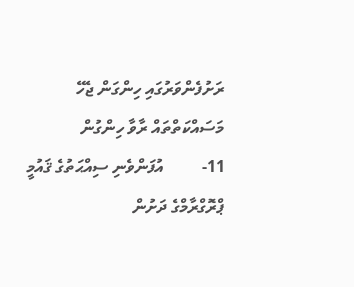ރަށުފެންވަރުގައި ހިންގަން ޖެހޭ މަސައްކަތްތައް ރާވާ ހިންގުން
11-         އުފަންވެނި ސިއްޙަތުގެ ޤައުމީ ޕްރޮގްރާމްގެ ދަށުން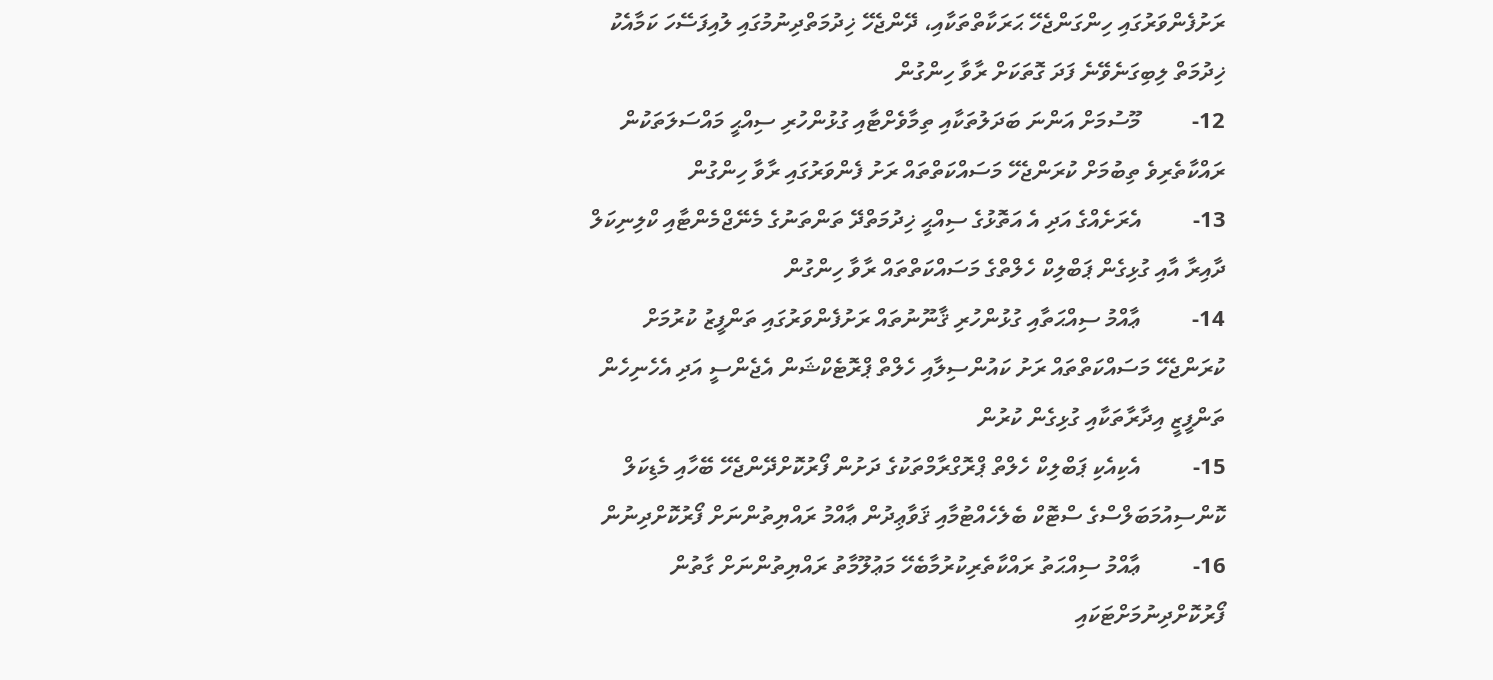ރަށުފެންވަރުގައި ހިންގަންޖެހޭ ޙަރަކާތްތަކާއި، ދޭންޖެހޭ ޚިދުމަތްދިނުމުގައި ލުއިފަސޭހަ ކަމާއެކު ޚިދުމަތް ލިބިގަނެވޭނެ ފަދަ ގޮތަކަށް ރާވާ ހިންގުން
12-         މޫސުމަށް އަންނަ ބަދަލުތަކާއި ތިމާވެށްޓާއި ގުޅުންހުރި ސިއްޙީ މައްސަލަތަކުން ރައްކާތެރިވެ ތިބުމަށް ކުރަންޖެހޭ މަސައްކަތްތައް ރަށު ފެންވަރުގައި ރާވާ ހިންގުން
13-         އެރަށެއްގެ އަދި އެ އަތޮޅުގެ ސިއްޙީ ޚިދުމަތްދޭ ތަންތަނުގެ މެނޭޖްމެންޓާއި ކްލިނިކަލް ދާއިރާ އާއި ގުޅިގެން ޕަބްލިކް ހެލްތްގެ މަސައްކަތްތައް ރާވާ ހިންގުން
14-         ޢާއްމު ސިއްޙަތާއި ގުޅުންހުރި ޤާނޫނުތައް ރަށުފެންވަރުގައި ތަންފީޒު ކުރުމަށް ކުރަންޖެހޭ މަސައްކަތްތައް ރަށު ކައުންސިލާއި ހެލްތް ޕްރޮޓެކްޝަން އެޖެންސީ އަދި އެހެނިހެން ތަންފީޒީ އިދާރާތަކާއި ގުޅިގެން ކުރުން
15-         އެކިއެކި ޕަބްލިކް ހެލްތް ޕްރޮގްރާމްތަކުގެ ދަށުން ފޯރުކޮށްދޭންޖެހޭ ބޭހާއި މެޑިކަލް ކޮންސިއުމަބަލްސްގެ ސްޓޮކް ބެލެހެއްޓުމާއި ޤަވާޢިދުން ޢާއްމު ރައްޔިތުންނަށް ފޯރުކޮށްދިނުން
16-         ޢާއްމު ސިއްޙަތު ރައްކާތެރިކުރުމާބެހޭ މަޢުލޫމާތު ރައްޔިތުންނަށް ގާތުން ފޯރުކޮށްދިނުމަށްޓަކައި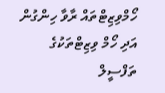ހޯމްވިޒިޓްތައް ރާވާ ހިންގުން އަދި ހޯމް ވިޒިޓްތަކުގެ ތަފްސީލް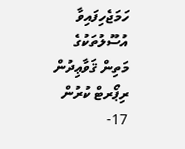ހަމަޖެހިފައިވާ އުސޫލުތަކުގެ މަތިން ޤަވާޢިދުން ރިޕޯރޓް ކުރުން
17-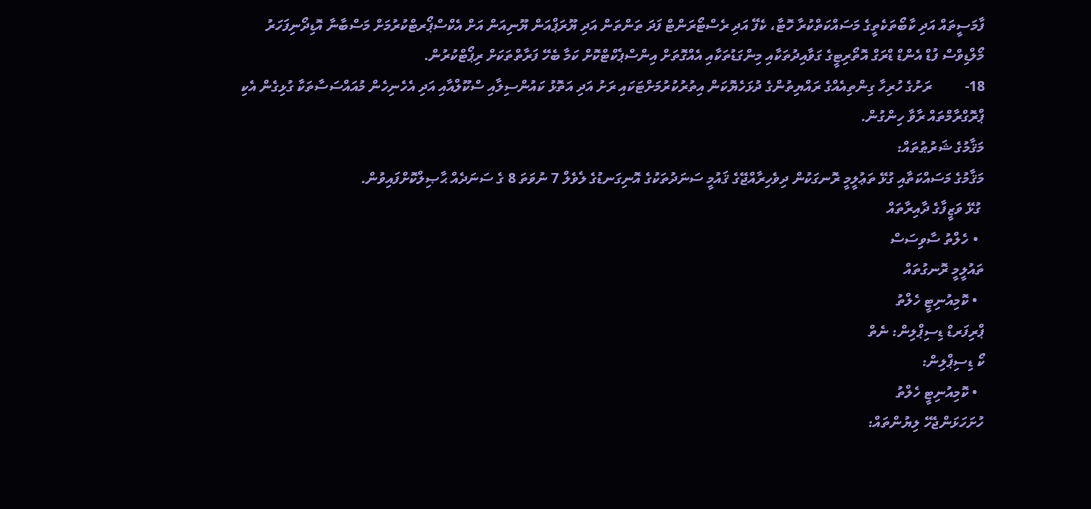ފާމަސީތައް އަދި ކާބޯތަކެތީގެ މަސައްކަތްކުރާ ހޮޓާ، ކެފޭ އަދި ރެސްޓޯރަންޓް ފަދަ ތަންތަން އަދި ޔޫރަޕްއަން ޔޫނިއަން އަށް އެކްސްޕޯރޓްކުރުމަށް މަސްބާނާ އޮޑިދޯނިފަހަރު މޯލްޑިވްސް ފުޑް އެންޑް ޑްރަގް އޮތޯރިޓީގެ ގަވާއިދުތަކާއި މިންގަޑުތަކާއި އެއްގޮތަށް އިންސްޕެކްޓްކޮށް ކަމާ ބެހޭ ފަރާތްތަކަށް ރިޕޯޓްކުރުން.
18-         ރަށުގެ ހުރިހާ ގިންތިއެއްގެ ރައްޔިތުންގެ ދުޅަހެޔޮކަން އިތުރުކުރުމަށްޓަކައި ރަށު އަދި އަތޮޅު ކައުންސިލާއި ސްކޫލްއާއި އަދި އެހެނިހެން މުއައްސަސާތަކާ ގުޅިގެން އެކި ޕްރޮގްރާމްތައް ރާވާ ހިންގުން.
މަޤާމުގެ ޝަރުޠުތައް:
މަޤާމުގެ މަސައްކަތާއި ގުޅޭ ތަޢުލީމީ ރޮނގަކުން ދިވެހިރާއްޖޭގެ ޤައުމީ ސަނަދުތަކުގެ އޮނިގަނޑުގެ ލެވެލް 7 ނުވަތަ 8 ގެ ސަނަދެއް ޙާޞިލްކޮށްފައިވުން.
 ގުޅޭ ވަޒީފާގެ ދާއިރާތައް
  • ހެލްތު ސާވިސަސް
ތައުލީމީ ރޮނގުތައް
  • ކޮމިއުނިޓީ ހެލްތު
ޕްރިފަރޑް ޑިސިޕްލިން: ނެތް
ކޯ ޑިސިޕްލިން:
  • ކޮމިއުނިޓީ ހެލްތު
ހުށަހަޅަންޖެހޭ ލިޔުންތައް: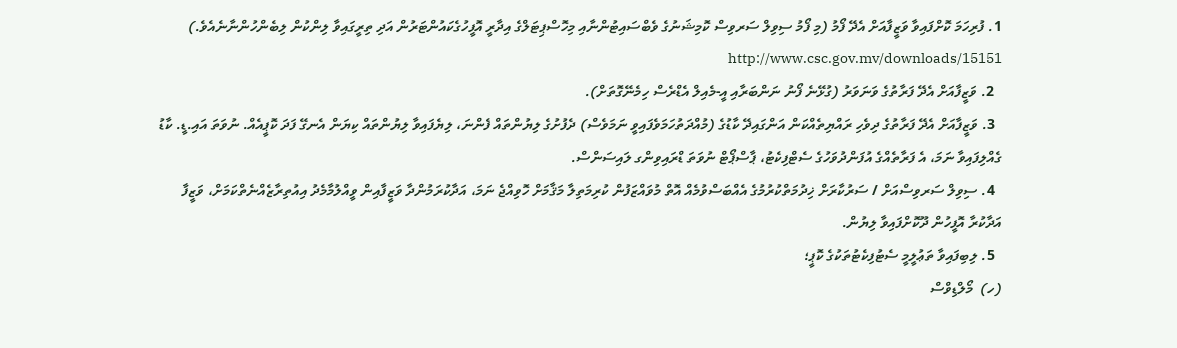1. ފުރިހަމަ ކޮށްފައިވާ ވަޒީފާއަށް އެދޭ ފޯމު (މި ފޯމު ސިވިލް ސަރވިސް ކޮމިޝަނުގެ ވެބްސައިޓުންނާއި މިހޮސްޕިޓަލްގެ އިދާރީ އޮފީހުގެކައުންޓަރުން އަދި ތިރީގައިވާ ލިންކުން ލިބެންހުންނާނެއެވެ.) http://www.csc.gov.mv/downloads/15151
  2. ވަޒީފާއަށް އެދޭ ފަރާތުގެ ވަނަވަރު (ގުޅޭނެ ފޯނު ނަންބަރާއި އީ-މެއިލް އެޑްރެސް ހިމެނޭގޮތަށް).
  3. ވަޒީފާއަށް އެދޭ ފަރާތުގެ ދިވެހި ރައްޔިތެއްކަން އަންގައިދޭ ކާޑުގެ (މުއްދަތުހަމަވެފައިވީ ނަމަވެސް) ދެފުށުގެ ލިޔުންތައް ފެންނަ، ލިޔެފައިވާ ލިޔުންތައް ކިޔަން އެނގޭ ފަދަ ކޮޕީއެއް. ނުވަތަ އައި.ޑީ. ކާޑު ގެއްލިފައިވާ ނަމަ، އެ ފަރާތެއްގެ އުފަންދުވަހުގެ ސެޓްފިކެޓު، ޕާސްޕޯޓް ނުވަތަ ޑްރައިވިންގ ލައިސަންސް.
  4. ސިވިލް ސަރވިސްއަށް / ސަރުކާރަށް ޚިދުމަތްކުރުމުގެ އެއްބަސްވުމެއް އޮތް މުވައްޒަފުން ކުރިމަތިލާ މަޤާމަށް ހޮވިއްޖެ ނަމަ، އަދާކުރަމުންދާ ވަޒީފާއިން ވީއްލުމާމެދު އިއުތިރާޒެއްނެތްކަމަށް، ވަޒީފާ އަދާކުރާ އޮފީހުން ދޫކޮށްފައިވާ ލިޔުން.
  5. ލިބިފައިވާ ތަޢުލީމީ ސެޓުފިކެޓުތަކުގެ ކޮޕީ؛
(ހ)  މޯލްޑިވްސް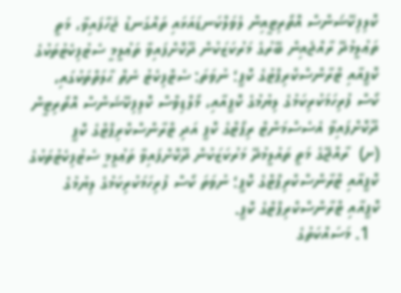ކޮލިފިކޭޝަންސް އޮތޯރިޓީއިން ލެވަލްކަނޑައަޅައި ތައްގަނޑު ޖަހާފައިވާ، މަތީ ތަޢުލީމުދޭ ރާއްޖެއިން ބޭރުގެ މަރުކަޒަކުން ދޫކޮށްފައިވާ ތަޢުލީމީ ސެޓުފިކެޓުތަކުގެ ކޮޕީއާއި ޓްރާންސްކްރިޕްޓުގެ ކޮޕީ؛ ނުވަތަ: ސެޓްފިކެޓު ނެތް ޙާލަތްތަކުގައި، ކޯސް ފުރިހަމަކުރިކަމުގެ ލިޔުމުގެ ކޮޕީއާއި، މޯލްޑިވްސް ކޮލިފިކޭޝަންސް އޮތޯރިޓީން ދޫކޮށްފައިވާ އެސެސްމަންޓް ރިޕޯޓްގެ ކޮޕީ އަދި ޓްރާންސްކްރިޕްޓްގެ ކޮޕީ
(ށ)  ރާއްޖޭގެ މަތީ ތައުލީމުދޭ މަރުކަޒަކުން ދޫކޮށްފައިވާ ތަޢުލީމީ ސެޓުފިކެޓުތަކުގެ ކޮޕީއާއި ޓްރާންސްކްރިޕްޓްގެ ކޮޕީ؛ ނުވަތަ ކޯސް ފުރިހަމަކުރިކަމުގެ ލިޔުމުގެ ކޮޕީއާއި ޓްރާންސްކްރިޕްޓްގެ ކޮޕީ.
  1. މަސައްކަތުގެ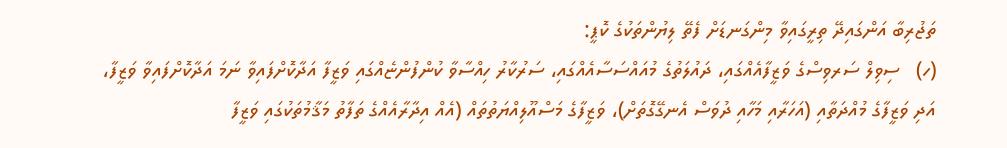ތަޖުރިބާ އަންގައިދޭ ތިރީގައިވާ މިންގަނޑަށް ފެތޭ ލިޔުންތަކުގެ ކޮޕީ:
(ހ)   ސިވިލް ސަރވިސްގެ ވަޒީފާއެއްގައި، ދައުލަތުގެ މުއައްސަސާއެއްގައި، ސަރުކާރު ހިއްސާވާ ކުންފުންޏެއްގައި ވަޒީފާ އަދާކޮށްފައިވާ ނަމަ އަދާކޮށްފައިވާ ވަޒީފާ، އަދި ވަޒީފާގެ މުއްދަތާއި (އަހަރާއި މަހާއި ދުވަސް އެނގޭގޮތަށް)، ވަޒީފާގެ މަސްއޫލިއްޔަތުތައް (އެއް އިދާރާއެއްގެ ތަފާތު މަޤާމުތަކުގައި ވަޒީފާ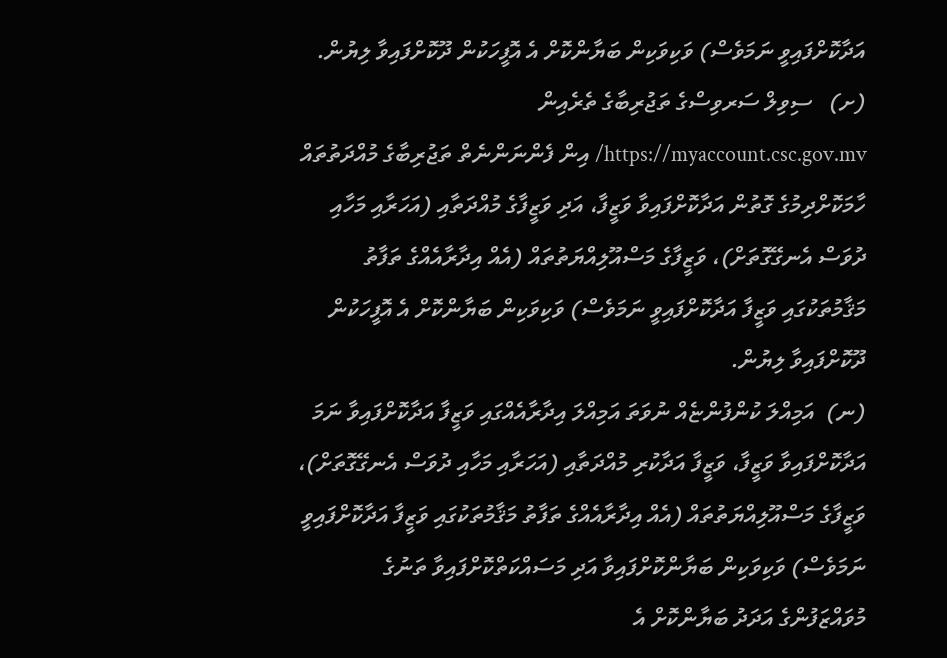އަދާކޮށްފައިވީ ނަމަވެސް) ވަކިވަކިން ބަޔާންކޮށް އެ އޮފީހަކުން ދޫކޮށްފައިވާ ލިޔުން.
(ށ)   ސިވިލް ސަރވިސްގެ ތަޖުރިބާގެ ތެރެއިން https://myaccount.csc.gov.mv/ އިން ފެންނަންނެތް ތަޖުރިބާގެ މުއްދަތުތައް ހާމަކޮށްދިމުގެ ގޮތުން އަދާކޮށްފައިވާ ވަޒީފާ، އަދި ވަޒީފާގެ މުއްދަތާއި (އަހަރާއި މަހާއި ދުވަސް އެނގޭގޮތަށް)، ވަޒީފާގެ މަސްއޫލިއްޔަތުތައް (އެއް އިދާރާއެއްގެ ތަފާތު މަޤާމުތަކުގައި ވަޒީފާ އަދާކޮށްފައިވީ ނަމަވެސް) ވަކިވަކިން ބަޔާންކޮށް އެ އޮފީހަކުން ދޫކޮށްފައިވާ ލިޔުން.
(ނ)  އަމިއްލަ ކުންފުންޏެއް ނުވަތަ އަމިއްލަ އިދާރާއެއްގައި ވަޒީފާ އަދާކޮށްފައިވާ ނަމަ އަދާކޮށްފައިވާ ވަޒީފާ، ވަޒީފާ އަދާކުރި މުއްދަތާއި (އަހަރާއި މަހާއި ދުވަސް އެނގޭގޮތަށް)، ވަޒީފާގެ މަސްއޫލިއްޔަތުތައް (އެއް އިދާރާއެއްގެ ތަފާތު މަޤާމުތަކުގައި ވަޒީފާ އަދާކޮށްފައިވީ ނަމަވެސް) ވަކިވަކިން ބަޔާންކޮށްފައިވާ އަދި މަސައްކަތްކޮށްފައިވާ ތަނުގެ މުވައްޒަފުންގެ އަދަދު ބަޔާންކޮށް އެ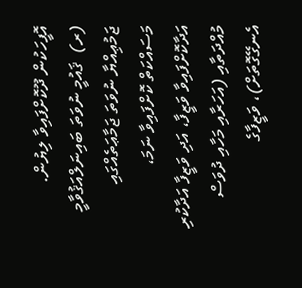އޮފީހަކުން ދޫކޮށްފައިވާ ލިޔުން.
(ރ)  ޤައުމީ ނުވަތަ ބައިނަލްއަޤުވާމީ ޖަމުޢިއްޔާ ނުވަތަ ޖަމާޢަތެއްގައި މަސައްކަތް ކޮށްފައިވާ ނަމަ، އަދާކޮށްފައިވާ ވަޒީފާ، އަދި ވަޒީފާ އަދާކުރި މުއްދަތާއި (އަހަރާއި މަހާއި ދުވަސް އެނގޭގޮތަށް)، ވަޒީފާގެ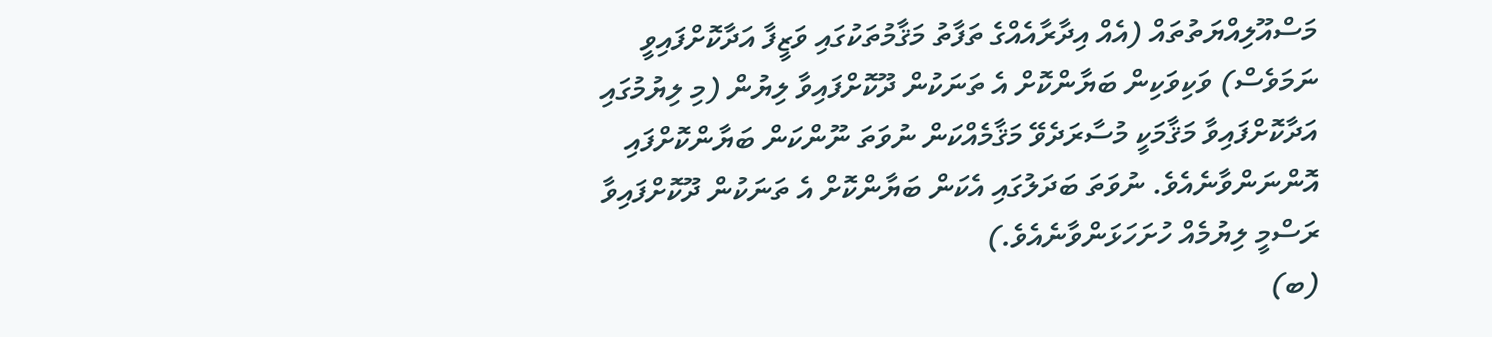މަސްއޫލިއްޔަތުތައް (އެއް އިދާރާއެއްގެ ތަފާތު މަޤާމުތަކުގައި ވަޒީފާ އަދާކޮށްފައިވީ ނަމަވެސް) ވަކިވަކިން ބަޔާންކޮށް އެ ތަނަކުން ދޫކޮށްފައިވާ ލިޔުން (މި ލިޔުމުގައި އަދާކޮށްފައިވާ މަޤާމަކީ މުސާރަދެވޭ މަޤާމެއްކަން ނުވަތަ ނޫންކަން ބަޔާންކޮށްފައި އޮންނަންވާނެއެވެ. ނުވަތަ ބަދަލުގައި އެކަން ބަޔާންކޮށް އެ ތަނަކުން ދޫކޮށްފައިވާ ރަސްމީ ލިޔުމެއް ހުށަހަޅަންވާނެއެވެ.)
(ބ)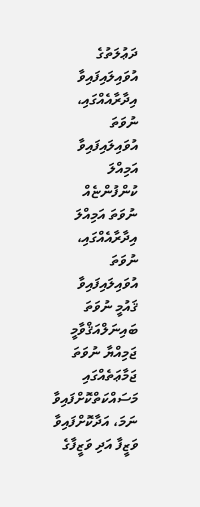ދަޢުލަތުގެ އުވައިލައިފައިވާ އިދާރާއެއްގައި، ނުވަތަ އުވައިލައިފައިވާ އަމިއްލަ ކުންފުންޏެއް ނުވަތަ އަމިއްލަ އިދާރާއެއްގައި، ނުވަތަ އުވައިލައިފައިވާ ޤައުމީ ނުވަތަ ބައިނަލްއަޤްވާމީ ޖަމިއްޔާ ނުވަތަ ޖަމާޢަތެއްގައި މަސައްކަތްކޮށްފައިވާ ނަމަ، އަދާކޮށްފައިވާ ވަޒީފާ އަދި ވަޒީފާގެ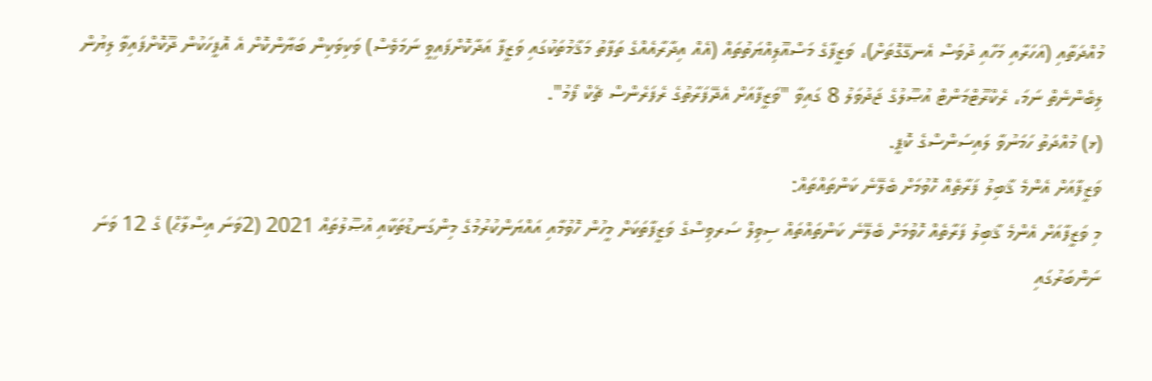މުއްދަތާއި (އަހަރާއި މަހާއި ދުވަސް އެނގޭގޮތަށް)، ވަޒީފާގެ މަސްއޫލިއްޔަތުތައް (އެއް އިދާރާއެއްގެ ތަފާތު މަޤާމުތަކުގައި ވަޒީފާ އަދާކޮށްފައިވީ ނަމަވެސް) ވަކިވަކިން ބަޔާންކޮށް އެ އޮފީހަކުން ދޫކޮށްފައިވާ ލިޔުން ލިބެންނެތް ނަމަ، ރެކްރޫޓްމަންޓް އުޞޫލުގެ ޖަދުވަލު 8 ގައިވާ "ވަޒީފާއަށް އެދޭފަރާތުގެ ރެފަރެންސް ޗެކް ފޯމު".
(ޅ) މުއްދަތު ހަމަނުވާ ލައިސަންސްގެ ކޮޕީ.
ވަޒީފާއަށް އެންމެ ޤާބިލު ފަރާތެއް ހޮވުމަށް ބެލޭނެ ކަންތައްތައް:
މި ވަޒީފާއަށް އެންމެ ޤާބިލު ފަރާތެއް ހޮވުމަށް ބެލޭނެ ކަންތައްތައް ސިވިލް ސަރވިސްގެ ވަޒީފާތަކަށް މީހުން ހޮވުމާއި އައްޔަންކުރުމުގެ މިންގަނޑުތަކާއި އުޞޫލުތައް 2021 (2ވަނަ އިސްލާޙް) ގެ 12 ވަނަ ނަންބަރުގައި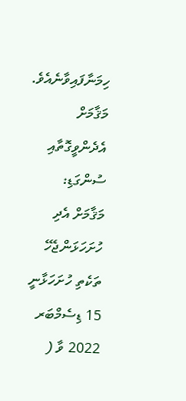ހިމަނާފައިވާނެއެވެ.
މަޤާމަށް އެދެންވީގޮތާއި ސުންގަޑި:
މަޤާމަށް އެދި ހުށަހަޅަންޖެހޭ ތަކެތި ހުށަހަޅާނީ 15 ޑިސެމްބަރ 2022 ވާ (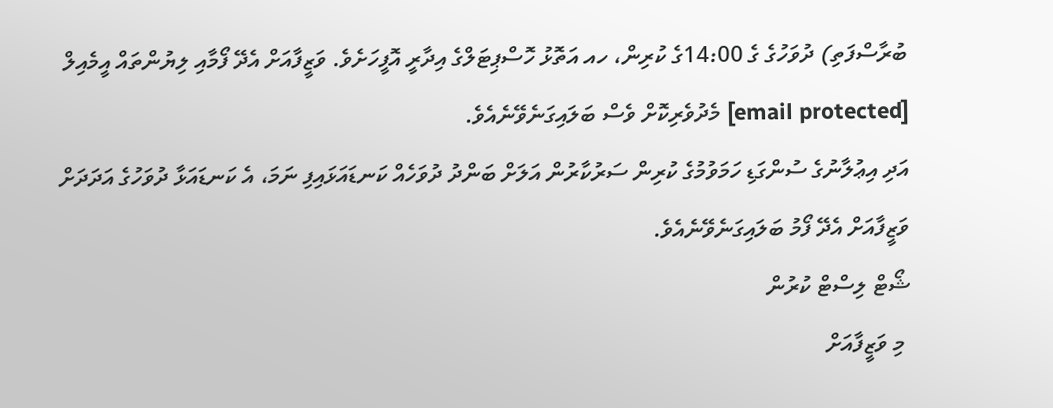ބުރާސްފަތި) ދުވަހުގެ ގެ 14:00ގެ ކުރިން، ހއ އަތޮޅު ހޮސްޕިޓަލްގެ އިދާރީ އޮފީހަށެވެ. ވަޒީފާއަށް އެދޭ ފޯމާއި ލިޔުންތައް އީމެއިލް [email protected] މެދުވެރިކޮށް ވެސް ބަލައިގަނެވޭނެއެވެ.
އަދި އިޢުލާނުގެ ސުންގަޑި ހަމަވުމުގެ ކުރިން ސަރުކާރުން އަލަށް ބަންދު ދުވަހެއް ކަނޑައަޅައިފި ނަމަ، އެ ކަނޑައަޅާ ދުވަހުގެ އަދަދަށް ވަޒީފާއަށް އެދޭ ފޯމު ބަލައިގަނެވޭނެއެވެ.
ޝޯޓް ލިސްޓް ކުރުން
 މި ވަޒީފާއަށް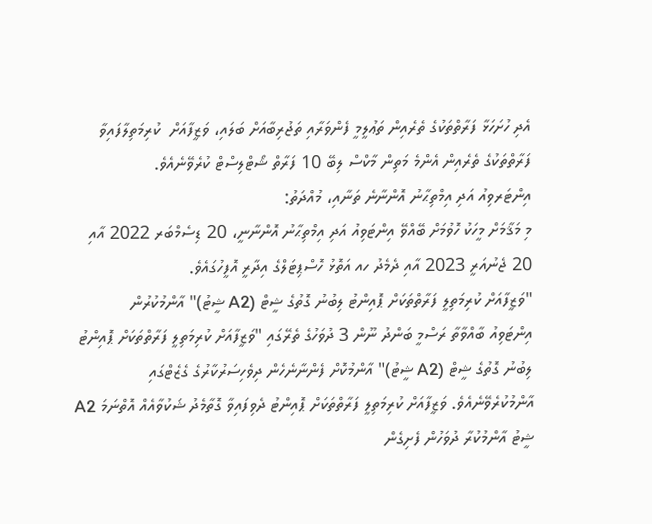އެދި ހުށަހަޅާ ފަރާތްތަކުގެ ތެރެއިން ތަޢުލީމީ ފެންވަރާއި ތަޖުރިބާއަށް ބަލައި، ވަޒީފާއަށް  ކުރިމަތިލާފައިވާ ފަރާތްތަކުގެ ތެރެއިން އެންމެ މަތިން މާކްސް ލިބޭ 10 ފަރާތް ޝޯޓްލިސްޓް ކުރެވޭނެއެވެ.
އިންޓަރވިއު އަދި އިމްތިޙާނު އޮންނާނެ ތަނާއި، މުއްދަތު:
މި މަޤާމަށް މީހަކު ހޮވުމަށް ބޭއްވޭ އިންޓަވިއު އަދި އިމްތިޙާނު އޮންނާނީ، 20 ޑިސެމްބަރ 2022 އާއި       20 ޖެނުއަރީ 2023 އާއި ދެމެދު ހއ އަތޮޅު ހޮސްޕިޓަލްގެ އިދާރީ އޮފީހުގައެވެ.
"ވަޒީފާއަށް ކުރިމަތިލީ ފަރާތްތަކަށް ޕޮއިންޓު ލިބުނު ގޮތުގެ ޝީޓް (A2 ޝީޓު)" އާންމުކުރުން
އިންޓަވިއު ބާއްވާތާ ރަސްމީ ބަންދު ނޫން 3 ދުވަހުގެ ތެރޭގައި "ވަޒީފާއަށް ކުރިމަތިލީ ފަރާތްތަކަށް ޕޮއިންޓު ލިބުނު ގޮތުގެ ޝީޓް (A2 ޝީޓު)" އާންމުކޮށް ފެންނާނެހެން ދިވެހިސަރުކާރުގެ ގެޒެޓްގައި އާންމުކުރެވޭނެއެވެ. ވަޒީފާއަށް ކުރިމަތިލީ ފަރާތްތަކަށް ޕޮއިންޓު ދެވިފައިވާ ގޮތާމެދު ޝަކުވާއެއް އޮތްނަމަ A2 ޝީޓު އާންމުކުރާ ދުވަހުން ފެށިގެން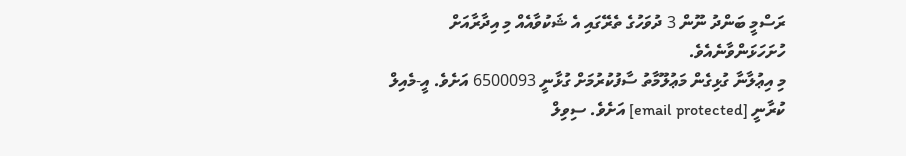ރަސްމީ ބަންދު ނޫން 3 ދުވަހުގެ ތެރޭގައި އެ ޝަކުވާއެއް މި އިދާރާއަށް ހުށަހަޅަންވާނެއެވެ.
މި އިޢުލާނާ ގުޅިގެން މަޢުލޫމާތު ސާފުކުރުމަށް ގުޅާނީ 6500093 އަށެވެ. އީ-މެއިލް ކުރާނީ [email protected] އަށެވެ. ސިވިލް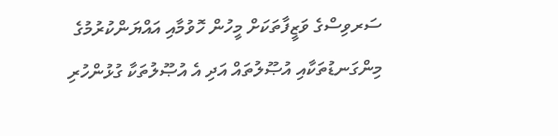ސަރވިސްގެ ވަޒީފާތަކަށް މީހުން ހޮވުމާއި އައްޔަންކުރުމުގެ މިންގަނޑުތަކާއި އުޞޫލުތައް އަދި އެ އުޞޫލުތަކާ ގުޅުންހުރި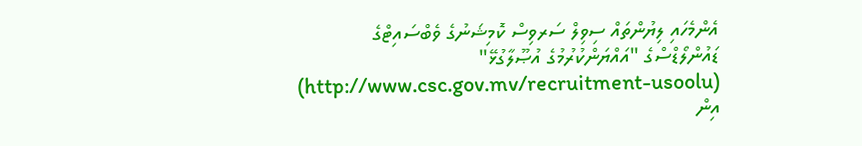އެންމެހައި ލިޔުންތައް ސިވިލް ސަރވިސް ކޮމިޝަނުގެ ވެބްސައިޓްގެ ޑައުންލޯޑްސްގެ "އައްޔަންކުރުމުގެ އުޞޫލާގުޅޭ" (http://www.csc.gov.mv/recruitment-usoolu) އިން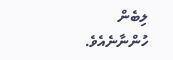ލިބެން ހުންނާނެއެވެ.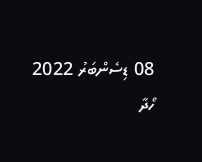08 ޑިސެންބަރު 2022
ހޯދާ